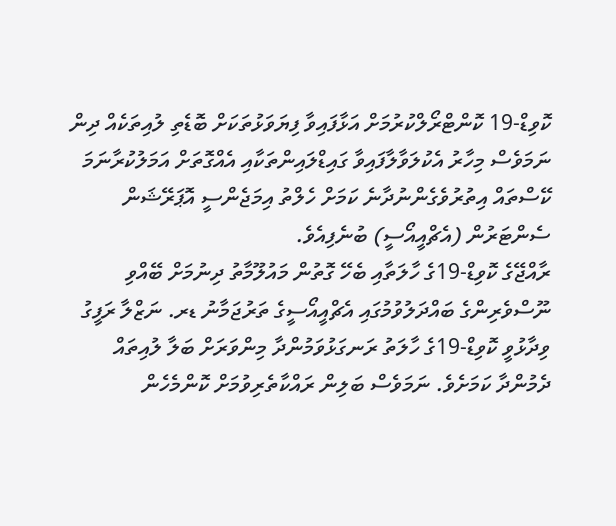ކޮވިޑް-19 ކޮންޓްރޯލްކުރުމަށް އަޅާފައިވާ ފިޔަވަޅުތަކަށް ބޮޑެތި ލުއިތަކެއް ދިން ނަމަވެސް މިހާރު އެކުލަވާލާފައިވާ ގައިޑްލައިންތަކާއި އެއްގޮތަށް އަމަލުކުރާނަމަ ކޭސްތައް އިތުރުވެގެންނުދާނެ ކަމަށް ހެލްތު އިމަޖެންސީ އޮޕަރޭޝަން ސެންޓަރުން (އެޗްއީއޯސީ) ބުނެފިއެވެ.
ރާއްޖޭގެ ކޮވިޑް-19ގެ ހާލަތާއި ބެހޭ ގޮތުން މައުލޫމާތު ދިނުމަށް ބޭއްވި ނޫސްވެރިންގެ ބައްދަލުވުމުގައި އެޗްއީއޯސީގެ ތަރުޖަމާނު ޑރ. ނަޒްލާ ރަފީގު ވިދާޅުވީ ކޮވިޑް-19ގެ ހާލަތު ރަނގަޅުވަމުންދާ މިންވަރަށް ބަލާ ލުއިތައް ދެމުންދާ ކަމަށެވެ. ނަމަވެސް ބަލިން ރައްކާތެރިވުމަށް ކޮންމެހެން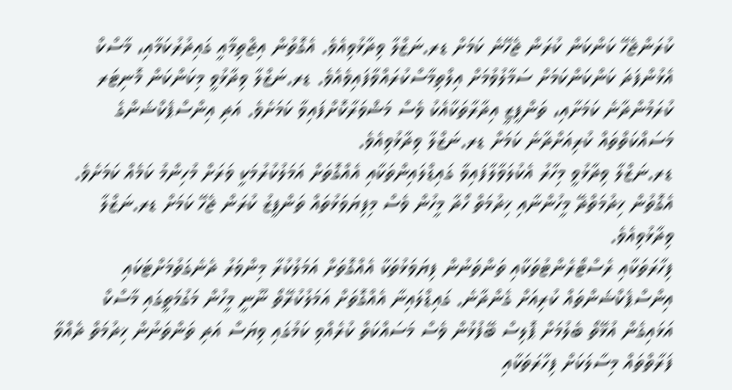ކުރަންޖެހޭ ކަންކަން ކުރަން ޖެހޭނެ ކަމަށް ޑރ.ނަޒްލާ ވިދާޅުވިއެވެ. އެގޮތުން އިޖްތިމާއީ ގައިދުރުކަމާއި، މާސްކް އެޅުންފަދަ ކަންކަންކަމަށް ސަމާލުވުމަށް އިލްތިމާސްކުރައްވާފައިވެއެވެ. ޑރ.ނަޒްލާ ވިދާޅުވީ މިކަންކަން މޮނިޓަރ ކުރަމުންދާނެ ކަމަށާއި، ތަންފީޒީ އިދާރާތަކާއެކު ވެސް މަޝްވަރާކޮށްފައިވާ ކަމަށެވެ. އަދި އިންސްޕެކްޝަންގެ މަސައްކަތްތައް ކުރިއަށްދާނެ ކަމަށް ޑރ.ނަޒްލާ ވިދާޅުވިއެވެ.
ޑރ.ނަޒްލާ ވިދާޅުވީ މިހާރު އެކުލަވާލާފައިވާ ގައިޑްލައިންތަކާއި އެއްގޮތަށް އަމަލުކުރުމަކީ ވަރަށް މުހިންމު ކަމެއް ކަމަށެވެ. އެގޮތުން ޚިދުމަތްދޭ މީހުންނާއި ޚިދުމަތް ހޯދާ މީހުން ވެސް މިފިޔަވަޅުތައް ތަންފީޒު ކުރަން ޖެހޭ ކަމަށް ޑރ.ނަޒްލާ ވިދާޅުވިއެވެ.
ފިހާރަތަކާއި ރެސްޓޯރެންޓުތަކާއި ތަންތަނުން ފިޔަވަޅުތަކާ އެއްގޮތަށް އަމަލުކުރާ މިންވަރު ދެނެގަތުމަށްޓަކައި އިންސްޕެކްޝަންތައް ކުރިއަށް ގެންދާނެ. ގައިޑްލައިނާ އެއްގޮތަށް އަމަލުކުރޭތޯ ނޫނީ މީހުން މަގުމަތީގައި މާސްކް އަޅައިގެން އުޅޭތޯ ބެލުމަށް ޕޮލިސް ބޭފުޅުން ވެސް މަސައްކަތް ކުރެއްވި ކަމުގައި ވިޔަސް އަދި ތަންތަނުން ޚިދުމަތް ދެއްވާ ފަރާތްތައް މިސާލަކަށް ފިހާރަތަކާއި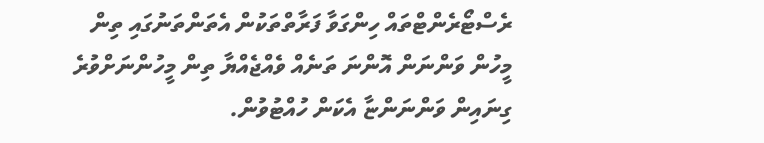ރެސްޓޯރެންޓްތައް ހިންގަވާ ފަރާތްތަކުން އެތަންތަނުގައި ތިން މީހުން ވަންނަން އޮންނަ ތަނެއް ވެއްޖެއްޔާ ތިން މީހުންނަށްވުރެ ގިނައިން ވަންނަންޏާ އެކަން ހުއްޓުވުން.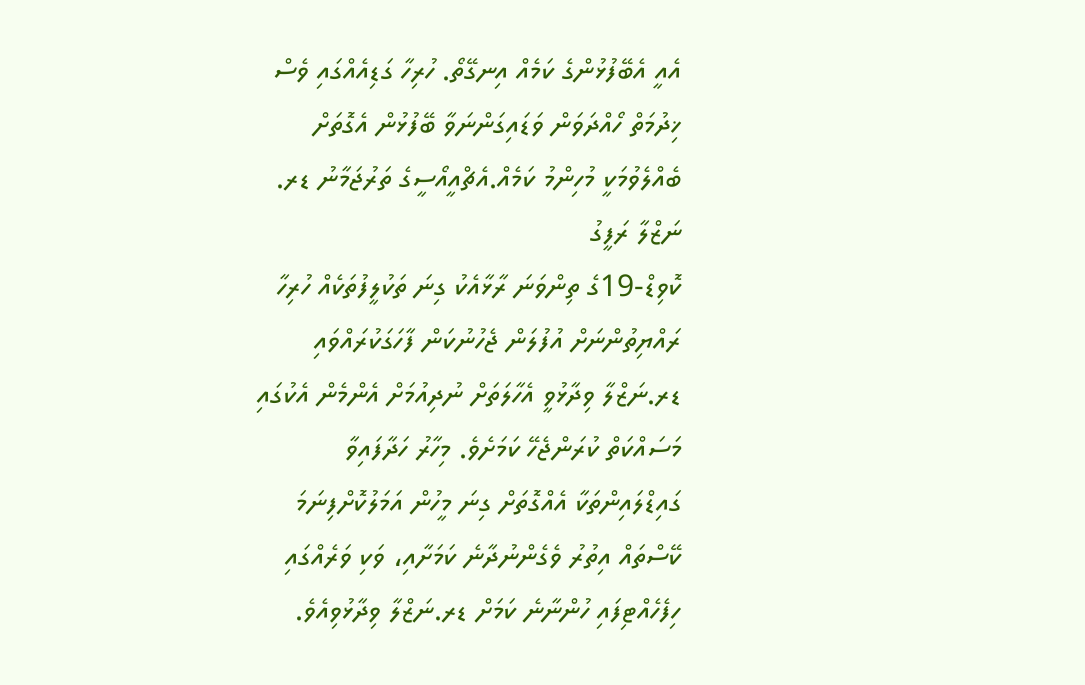އެއީ އެބޭފުޅުންގެ ކަމެއް އިނގޭތޯ. ހުރިހާ ގަޑިއެއްގައި ވެސް ޚިދުމަތް ހޯއްދަވަން ވަޑައިގަންނަވާ ބޭފުޅުން އެގޮތަށް ބެއްލެވުމަކީ މުހިންމު ކަމެއް.އެޗްއީއޯސީގެ ތަރުޖަމާނު ޑރ. ނަޒްލާ ރަފީގު
ކޮވިޑް-19ގެ ތިންވަނަ ރާޅާއެކު ގިނަ ތަކުލީފުތަކެއް ހުރިހާ ރައްޔިތުންނަށް އުފުލަން ޖެހުނުކަން ފާހަގަކުރައްވައި ޑރ.ނަޒްލާ ވިދާޅުވީ އެހާލަތަށް ނުދިއުމަށް އެންމެން އެކުގައި މަސައްކަތް ކުރަންޖެހޭ ކަމަށެވެ. މިހާރު ހަދާފައިވާ ގައިޑްލައިންތަކާ އެއްގޮތަށް ގިނަ މީހުން އަމަލުކޮށްފިނަމަ ކޭސްތައް އިތުރު ވެގެންނުދާނެ ކަމަށާއި، ވަކި ވަރެއްގައި ހިފެހެއްޓިފައި ހުންނާނެ ކަމަށް ޑރ.ނަޒްލާ ވިދާޅުވިއެވެ.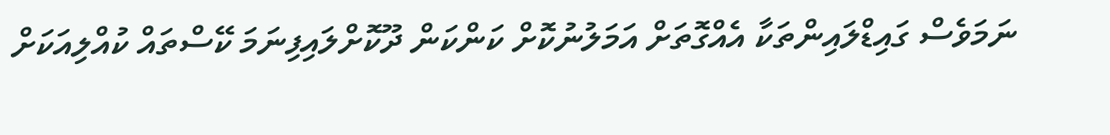ނަމަވެސް ގައިޑްލައިންތަކާ އެއްގޮތަށް އަމަލުނުކޮށް ކަންކަން ދޫކޮށްލައިފިނަމަ ކޭސްތައް ކުއްލިއަކަށް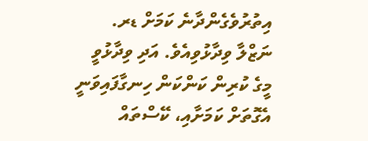އިތުރުވެގެންދާނެ ކަމަށް ޑރ. ނަޒްލާ ވިދާޅުވިއެވެ. އަދި ވިދާޅުވީ މީގެ ކުރިން ކަންކަން ހިނގާފައިވަނީ އެގޮތަށް ކަމަށާއި، ކޭސްތައް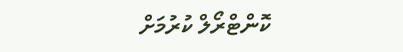ކޮންޓްރޯލް ކުރުމަށް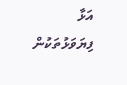އަޅާ ފިޔަވަޅުތަކުން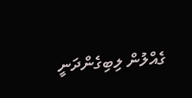ގެއްލުން ލިބިގެންދަނީ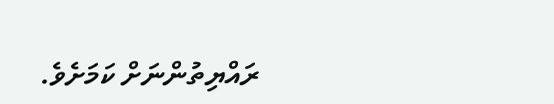ރައްޔިތުންނަށް ކަމަށެވެ.